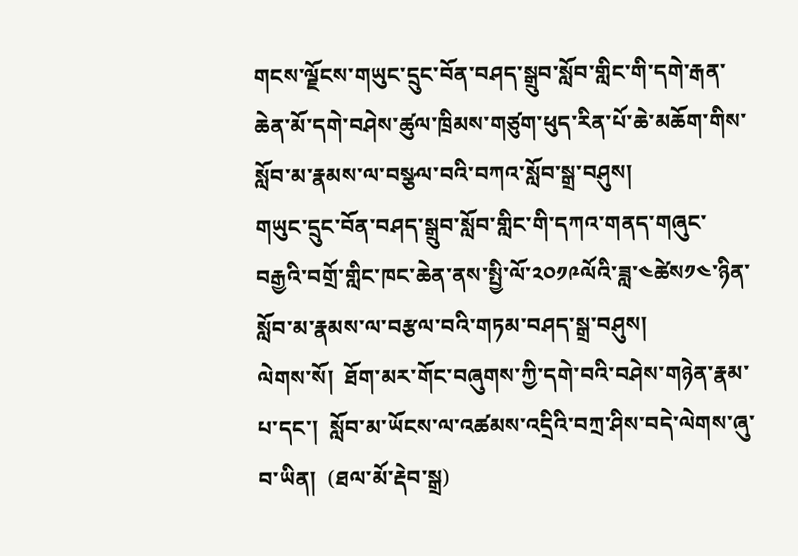གངས་ལྗོངས་གཡུང་དྲུང་བོན་བཤད་སྒྲུབ་སློབ་གླིང་གི་དགེ་རྒན་ཆེན་མོ་དགེ་བཤེས་ཚུལ་ཁྲིམས་གཙུག་ཕུད་རིན་པོ་ཆེ་མཆོག་གིས་སློབ་མ་རྣམས་ལ་བསྩལ་བའི་བཀའ་སློབ་སྒྲ་བཤུས།
གཡུང་དྲུང་བོན་བཤད་སྒྲུབ་སློབ་གླིང་གི་དཀའ་གནད་གཞུང་བརྒྱའི་བགྲོ་གླིང་ཁང་ཆེན་ནས་སྤྱི་ལོ་༢༠༡༩ལོའི་ཟླ་༤ཚེས༡༤་ཉིན་སློབ་མ་རྣམས་ལ་བརྩལ་བའི་གཏམ་བཤད་སྒྲ་བཤུས།
ལེགས་སོ།  ཐོག་མར་གོང་བཞུགས་ཀྱི་དགེ་བའི་བཤེས་གཉེན་རྣམ་པ་དང་།  སློབ་མ་ཡོངས་ལ་འཚམས་འདྲིའི་བཀྲ་ཤིས་བདེ་ལེགས་ཞུ་བ་ཡིན།  (ཐལ་མོ་རྡེབ་སྒྲ)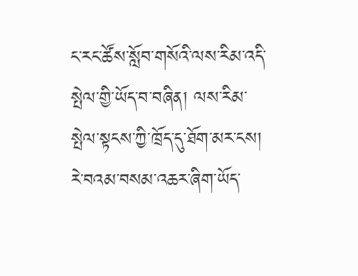ང་རང་ཚོས་སློབ་གསོའི་ལས་རིམ་འདི་སྤེལ་གྱི་ཡོད་བ་བཞིན། ལས་རིམ་སྤེལ་སྟངས་ཀྱི་ཁྲོད་དུ་ཐོག་མར་ངས། རེ་བའམ་བསམ་འཆར་ཞིག་ཡོད་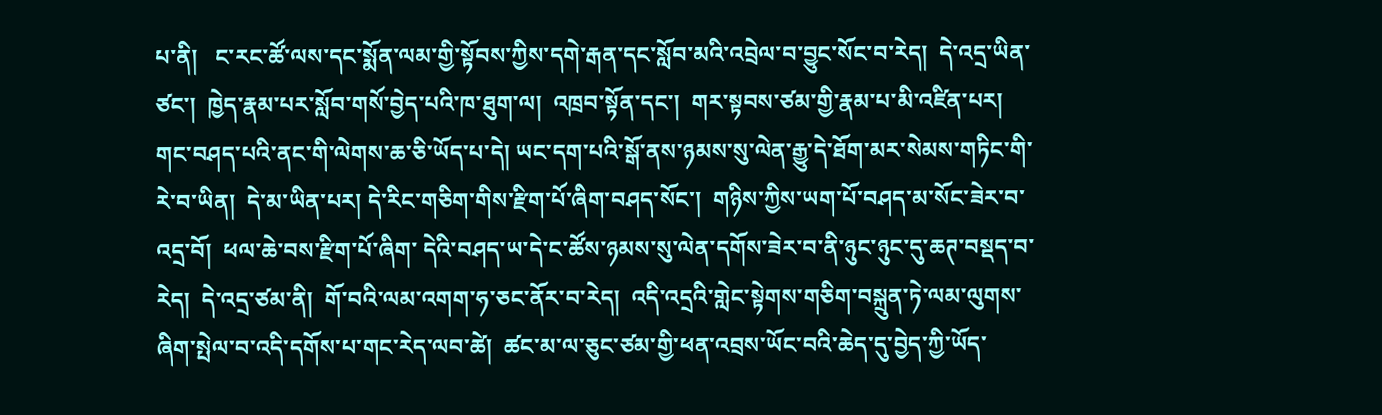པ་ནི།   ང་རང་ཚོ་ལས་དང་སྨོན་ལམ་གྱི་སྟོབས་ཀྱིས་དགེ་རྒན་དང་སློབ་མའི་འབྲེལ་བ་བྱུང་སོང་བ་རེད།  དེ་འདྲ་ཡིན་ཙང་།  ཁྱེད་རྣམ་པར་སློབ་གསོ་བྱེད་པའི་ཁ་ཐུག་ལ།  འཁྲབ་སྟོན་དང་།  གར་སྟབས་ཙམ་གྱི་རྣམ་པ་མི་འཛིན་པར།  གང་བཤད་པའི་ནང་གི་ལེགས་ཆ་ཅི་ཡོད་པ་དེ། ཡང་དག་པའི་སྒོ་ནས་ཉམས་སུ་ལེན་རྒྱུ་དེ་ཐོག་མར་སེམས་གཏིང་གི་རེ་བ་ཡིན།  དེ་མ་ཡིན་པར། དེ་རིང་གཅིག་གིས་རྫིག་པོ་ཞིག་བཤད་སོང་།  གཉིས་ཀྱིས་ཡག་པོ་བཤད་མ་སོང་ཟེར་བ་འདྲ་བོ།  ཕལ་ཆེ་བས་རྫིག་པོ་ཞིག་ དེའི་བཤད་ཡ་དེ་ང་ཚོས་ཉམས་སུ་ལེན་དགོས་ཟེར་བ་ནི་ཉུང་ཉུང་དུ་ཆཊ་བསྡད་བ་རེད།  དེ་འདྲ་ཙམ་ནི།  གོ་བའི་ལམ་འགག་ཧ་ཅང་ནོར་བ་རེད།  འདི་འདྲའི་གླེང་སྟེགས་གཅིག་བསྐྲུན་ཏེ་ལམ་ལུགས་ཞིག་སྤེལ་བ་འདི་དགོས་པ་གང་རེད་ལབ་ཚེ།  ཚང་མ་ལ་ཅུང་ཙམ་གྱི་ཕན་འབྲས་ཡོང་བའི་ཆེད་དུ་བྱེད་ཀྱི་ཡོད་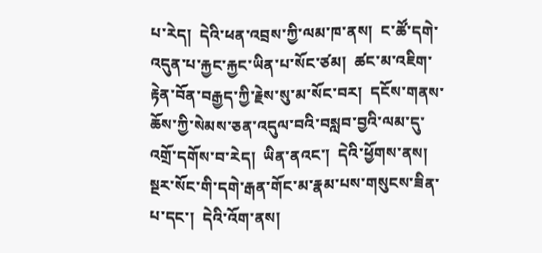པ་རེད།  དེའི་ཕན་འབྲས་ཀྱི་ལམ་ཁ་ནས།  ང་ཚོ་དགེ་འདུན་པ་རྐྱང་རྐྱང་ཡིན་པ་སོང་ཙམ།  ཚང་མ་འཇིག་རྟེན་བོན་བརྒྱད་ཀྱི་རྗེས་སུ་མ་སོང་བར།  དངོས་གནས་ཆོས་ཀྱི་སེམས་ཅན་འདུལ་བའི་བསླབ་བྱའི་ལམ་དུ་འགྲོ་དགོས་བ་རེད།  ཡིན་ནའང་།  དེའི་ཕྱོགས་ནས།  སྔར་སོང་གི་དགེ་རྒན་གོང་མ་རྣམ་པས་གསུངས་ཟིན་པ་དང་།  དེའི་འོག་ནས།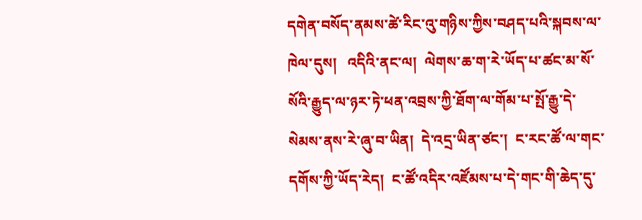དགེན་བསོད་ནམས་ཚེ་རིང་འུ་གཉིས་ཀྱིས་བཤད་པའི་སྐབས་ལ་ཁེལ་དུས།   འདིའི་ནང་ལ།  ལེགས་ཆ་ག་རེ་ཡོད་པ་ཚང་མ་སོ་སོའི་རྒྱུད་ལ་ཉར་ཏེ་ཕན་འབྲས་ཀྱི་ཐོག་ལ་གོམ་པ་སྤོ་རྒྱུ་དེ་སེམས་ནས་རེ་ཞུ་བ་ཡིན།  དེ་འདྲ་ཡིན་ཙང་།  ང་རང་ཚོ་ལ་གང་དགོས་ཀྱི་ཡོད་རེད།  ང་ཚོ་འདིར་འཛོམས་པ་དེ་གང་གི་ཆེད་དུ་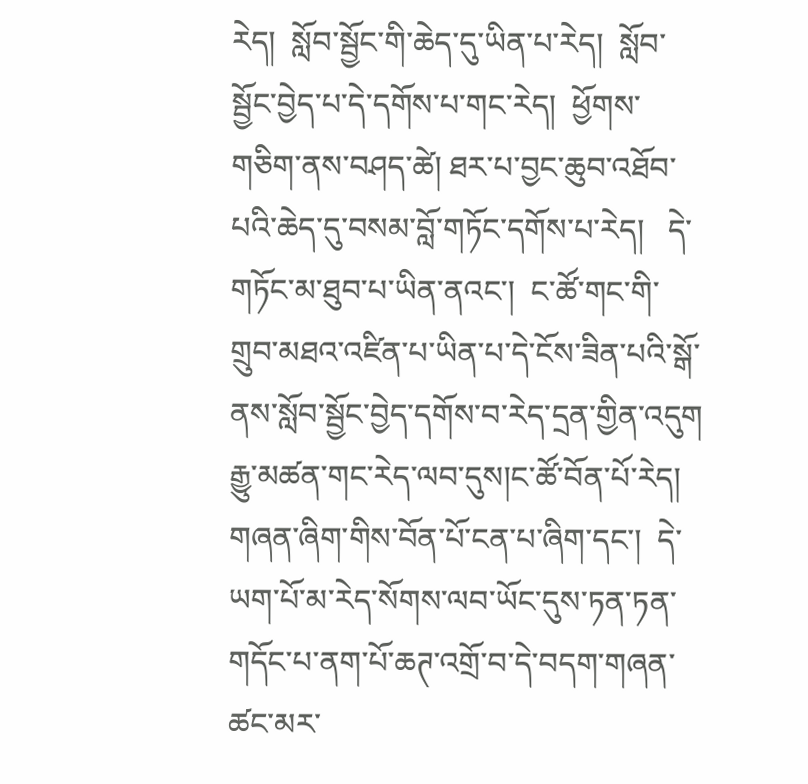རེད།  སློབ་སྦྱོང་གི་ཆེད་དུ་ཡིན་པ་རེད།  སློབ་སྦྱོང་བྱེད་པ་དེ་དགོས་པ་གང་རེད།  ཕྱོགས་གཅིག་ནས་བཤད་ཚེ། ཐར་པ་བྱང་ཆུབ་འཐོབ་པའི་ཆེད་དུ་བསམ་བློ་གཏོང་དགོས་པ་རེད།   དེ་གཏོང་མ་ཐུབ་པ་ཡིན་ནའང་།  ང་ཚོ་གང་གི་གྲུབ་མཐའ་འཛིན་པ་ཡིན་པ་དེ་ངོས་ཟིན་པའི་སྒོ་ནས་སློབ་སྦྱོང་བྱེད་དགོས་བ་རེད་དྲན་གྱིན་འདུག  རྒྱུ་མཚན་གང་རེད་ལབ་དུས།ང་ཚོ་བོན་པོ་རེད། གཞན་ཞིག་གིས་བོན་པོ་ངན་པ་ཞིག་དང་།  དེ་ཡག་པོ་མ་རེད་སོགས་ལབ་ཡོང་དུས་ཏན་ཏན་གདོང་པ་ནག་པོ་ཆཊ་འགྲོ་བ་དེ་བདག་གཞན་ཚང་མར་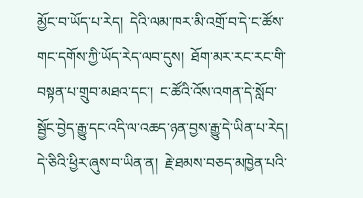མྱོང་བ་ཡོད་པ་རེད།  དེའི་ལམ་ཁར་མི་འགྲོ་བ་དེ་ང་ཚོས་གང་དགོས་ཀྱི་ཡོད་རེད་ལབ་དུས།  ཐོག་མར་རང་རང་གི་བསྟན་པ་གྲུབ་མཐའ་དང་།  ང་ཚོའི་འོས་འགན་དེ་སློབ་སྦྱོང་བྱེད་རྒྱུ་དང་འདི་ལ་འཆད་ཉན་བྱས་རྒྱུ་དེ་ཡིན་པ་རེད།  དེ་ཅིའི་ཕྱིར་ཞུས་བ་ཡིན་ན།  རྗེ་ཐམས་བཅད་མཁྱེན་པའི་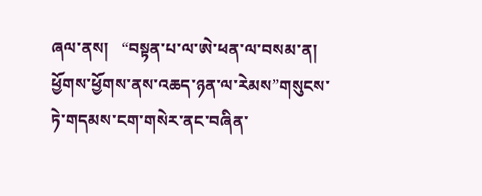ཞལ་ནས།   “བསྟན་པ་ལ་ཨེ་ཕན་ལ་བསམ་ན། ཕྱོགས་ཕྱོགས་ནས་འཆད་ཉན་ལ་རེམས”གསུངས་ཏེ་གདམས་ངག་གསེར་ནང་བཞིན་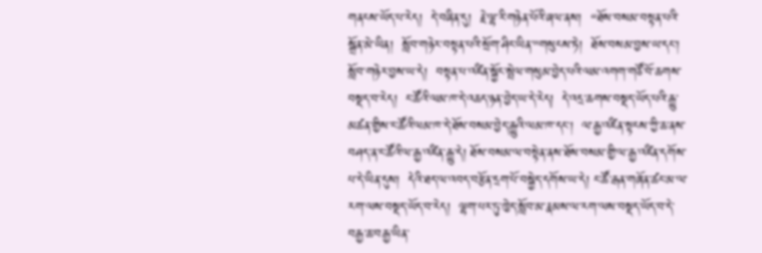གནངས་ཡོད་པ་རེད།  དེ་བཞིན་དུ།  རྗེ་ལྷ་རི་གཉེན་པོའི་ཞལ་ནས།  “ཐོས་བསམ་བསྟན་པའི་སྒྲོན་མེ་ཡིན།  སློབ་གཉེར་བསྟན་པའི་སྲོག་ཤིང་ཡིན་”གསུངས་ཏེ།  ཐོས་བསམ་བྱས་ཡ་དང་།  སློབ་གཉེར་བྱས་ཡ་དེ།  བསྟན་པ་འཛིན་སྐྱོང་སྤེལ་གསུམ་བྱེད་པའི་ལམ་འགག་གཙོ་བོ་ཆགས་བསྡད་བ་རེད།  ང་ཚོའི་ལམ་ཁ་དེ་འཆད་ཉན་བྱེད་ཡ་དེ་རེད།  དེ་འདྲ་ཆགས་བསྡད་ཡོད་པའི་རྒྱུ་མཚན་གྱིས་ང་ཚོའི་ལམ་ཁ་དེ་ཐོས་བསམ་བྱེད་རྒྱུའི་ལམ་ཁ་དང་།  ལ་རྒྱ་འཛིན་སྟངས་ཀྱི་ཆ་ནས་བཤད་ན་ང་ཚོའི་ལ་རྒྱ་འཛིན་རྒྱུ་དེ། ཐོས་བསམ་ལ་བསྟེན་ནས་ཐོས་བསམ་གྱི་ལ་རྒྱ་འཛིན་དགོས་པ་དེ་ཡིན་དུས།  དེའི་ཐད་ལ་འབད་བརྩོན་དྲག་པོ་བསྐྱེད་དགོས་ཡ་དེ། ང་ཚོ་རྒན་གཞོན་ཚང་མ་ལ་རག་ལས་བསྡད་ཡོད་བ་རེད།  ལྷག་པར་ཏུ་ཁྱེད་སློབ་མ་རྣམས་ལ་རག་ལས་བསྡད་ཡོད་བ་དེ་བརྒྱ་ཆ་བརྒྱ་ཡིན་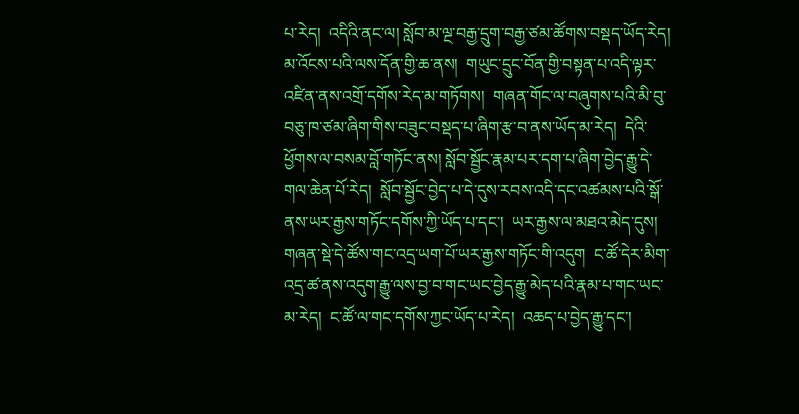པ་རེད།  འདིའི་ནང་ལ། སློབ་མ་ལྔ་བརྒྱ་དྲུག་བརྒྱ་ཙམ་ཚོགས་བསྡད་ཡོད་རེད།  མ་འོངས་པའི་ལས་དོན་གྱི་ཆ་ནས།  གཡུང་དྲུང་བོན་གྱི་བསྟན་པ་འདི་ལྟར་འཛིན་ནས་འགྲོ་དགོས་རེད་མ་གཏོགས།  གཞན་གོང་ལ་བཞུགས་པའི་མི་བུ་བཅུ་ཁ་ཙམ་ཞིག་གིས་བཟུང་བསྡད་པ་ཞིག་རྩ་བ་ནས་ཡོད་མ་རེད།  དེའི་ཕྱོགས་ལ་བསམ་བློ་གཏོང་ནས། སློབ་སྦྱོང་རྣམ་པར་དག་པ་ཞིག་བྱེད་རྒྱུ་དེ་གལ་ཆེན་པོ་རེད།  སློབ་སྦྱོང་བྱེད་པ་དེ་དུས་རབས་འདི་དང་འཚམས་པའི་སྒོ་ནས་ཡར་རྒྱས་གཏོང་དགོས་ཀྱི་ཡོད་པ་དང་།  ཡར་རྒྱས་ལ་མཐའ་མེད་དུས། གཞན་སྡེ་དེ་ཚོས་གང་འདྲ་ཡག་པོ་ཡར་རྒྱས་གཏོང་གི་འདུག  ང་ཚོ་དེར་མིག་འདྲ་ཚ་ནས་འདུག་རྒྱུ་ལས་བྱ་བ་གང་ཡང་བྱེད་རྒྱུ་མེད་པའི་རྣམ་པ་གང་ཡང་མ་རེད།  ང་ཚོ་ལ་གང་དགོས་ཀྱང་ཡོད་པ་རེད།  འཆད་པ་བྱེད་རྒྱུ་དང་།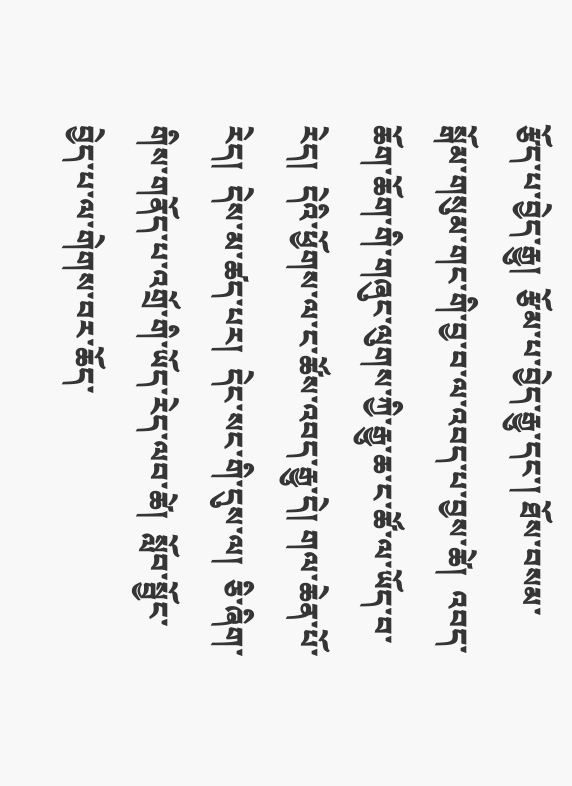རྩོད་པ་བྱེད་རྒྱུ།  རྩོམ་པ་བྱེད་རྒྱུ་དང་། ཐོས་བསམ་སྒོམ་གསུམ་གང་གི་བྱ་བ་ལ་འབད་པ་བྱས་ཚེ།  འབད་ཆོག་ཆོག་གི་གཞུང་ལུགས་ཀྱི་རྒྱུ་ཆ་ང་ཚོ་ལ་ཡོད་བ་རེད།  དེའི་ཕྱོགས་ལ་ང་ཚོས་འབད་རྒྱུ་དེ། གལ་ཆེན་པོ་རེད།  དེས་མ་ཚད་པར།  དེང་སང་གི་དུས་ལ།  ཅི་ཞིག་གིས་གནོད་པ་འགྲོ་གི་ཡོད་རེད་ལབ་ཚེ།  སློབ་སྦྱོང་བྱེད་པ་ལ་གེགས་བར་ཆོད་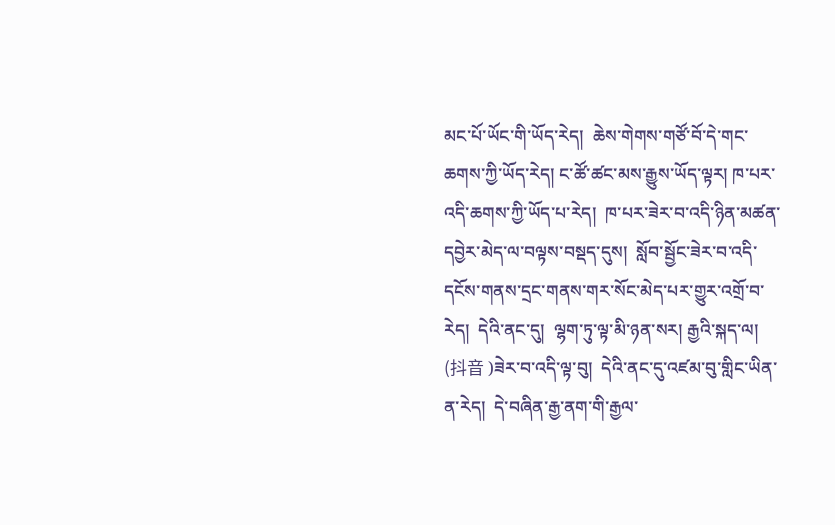མང་པོ་ཡོང་གི་ཡོད་རེད།  ཆེས་གེགས་གཙོ་བོ་དེ་གང་ཆགས་ཀྱི་ཡོད་རེད། ང་ཚོ་ཚང་མས་རྒྱུས་ཡོད་ལྟར། ཁ་པར་འདི་ཆགས་ཀྱི་ཡོད་པ་རེད།  ཁ་པར་ཟེར་བ་འདི་ཉིན་མཚན་དབྱེར་མེད་ལ་བལྟས་བསྡད་དུས།  སློབ་སྦྱོང་ཟེར་བ་འདི་དངོས་གནས་དྲང་གནས་གར་སོང་མེད་པར་གྱུར་འགྲོ་བ་རེད།  དེའི་ནང་དུ།  ལྷག་ཏུ་ལྟ་མི་ཉན་སར། རྒྱའི་སྐད་ལ།  (抖音 )ཟེར་བ་འདི་ལྟ་བུ།  དེའི་ནང་དུ་འཛམ་བུ་གླིང་ཡིན་ན་རེད།  དེ་བཞིན་རྒྱ་ནག་གི་རྒྱལ་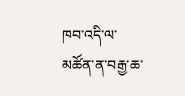ཁབ་འདི་ལ་མཚོན་ན་བརྒྱ་ཆ་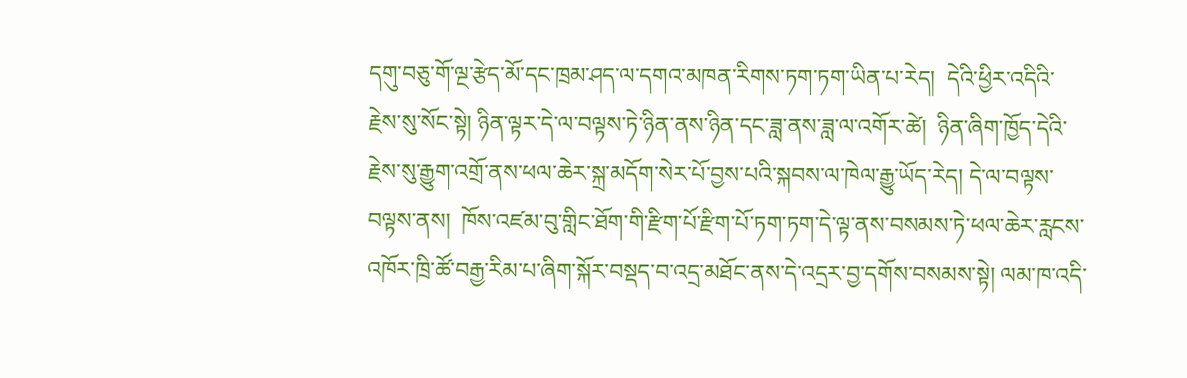དགུ་བཅུ་གོ་ལྔ་རྩེད་མོ་དང་ཁྲམ་ཤད་ལ་དགའ་མཁན་རིགས་ཏག་ཏག་ཡིན་པ་རེད།  དེའི་ཕྱིར་འདིའི་རྗེས་སུ་སོང་སྟེ། ཉིན་ལྟར་དེ་ལ་བལྟས་ཏེ་ཉིན་ནས་ཉིན་དང་ཟླ་ནས་ཟླ་ལ་འགོར་ཚེ།  ཉིན་ཞིག་ཁྱོད་དེའི་རྗེས་སུ་རྒྱུག་འགྲོ་ནས་ཕལ་ཆེར་སྐྲ་མདོག་སེར་པོ་བྱས་པའི་སྐབས་ལ་ཁེལ་རྒྱུ་ཡོད་རེད། དེ་ལ་བལྟས་བལྟས་ནས།  ཁོས་འཛམ་བུ་གླིང་ཐོག་གི་རྫིག་པོ་རྫིག་པོ་ཏག་ཏག་དེ་ལྟ་ནས་བསམས་ཏེ་ཕལ་ཆེར་རླངས་འཁོར་ཁྲི་ཚོ་བརྒྱ་རིམ་པ་ཞིག་སྐོར་བསྡད་བ་འདྲ་མཐོང་ནས་དེ་འདྲར་བྱ་དགོས་བསམས་སྟེ། ལམ་ཁ་འདི་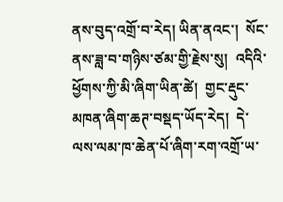ནས་བུད་འགྲོ་བ་རེད། ཡིན་ནའང་།  སོང་ནས་ཟླ་བ་གཉིས་ཙམ་གྱི་རྗེས་སུ།  འདིའི་ཕྱོགས་ཀྱི་མི་ཞིག་ཡིན་ཚེ།  གྱང་རྡུང་མཁན་ཞིག་ཆཊ་བསྡད་ཡོད་རེད།  དེ་ལས་ལམ་ཁ་ཆེན་པོ་ཞིག་རག་འགྲོ་ཡ་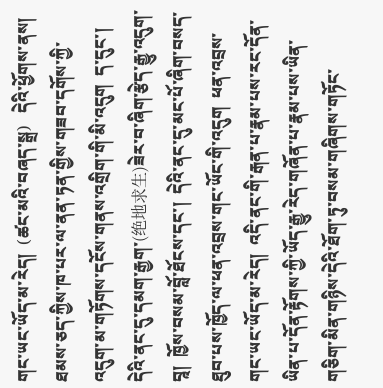གང་ཡང་ཡོད་མ་རེད།  (ཚང་མའི་བཞད་སྒྲ)   དེའི་ཕྱོགས་ནས།  ཐམས་ཅད་ཀྱིས་ཁ་པར་ལ་ནན་ཏན་གྱིས་གཟབ་དགོས་ཀྱི་འདུག་མ་གཏོགས་དངོས་གནས་འགྲིག་གི་མི་འདུག  ད་དུང་། དེའི་ནང་དུ་དམག་རྒྱག་(绝地求生)ཟེར་བ་ཞིག་རྩེད་རྒྱུ་འདུག་བཱ།  ཁྱོས་བསམ་བློ་ཐོངས་དང་།  དེའི་ནང་དུ་མང་པོ་ཞིག་བསད་ཐུབ་པས་ཁྱོད་ལ་ཕན་འབྲས་གང་ཡོང་གི་འདུག  ཕན་འབྲས་གང་ཡང་ཡོད་མ་རེད།  འདི་ནང་གི་རྒན་པ་རྣམ་པས་རང་དོན་ཡིན་པ་དོན་རྟོགས་ཀྱི་ཡོད་རྒྱུ་རེད་གཞོན་པ་རྣམ་པས་ཡིན་གཅིག་མིན་གཉིས་དེའི་ཐོག་ཏུ་བསམ་གཞིགས་གཏོང་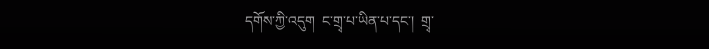དགོས་ཀྱི་འདུག  ང་གྲྭ་པ་ཡིན་པ་དང་།  གྲྭ་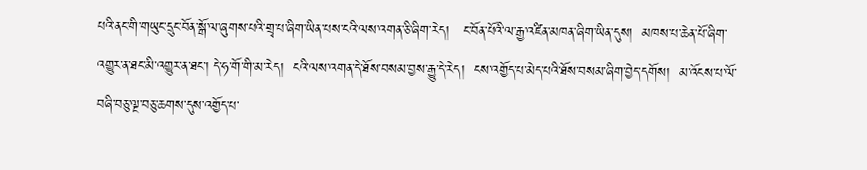པའི་ནང་གི་གཡུང་དྲུང་བོན་སྒོ་ལ་ཞུགས་པའི་གྲྭ་པ་ཞིག་ཡིན་པས་ངའི་ལས་འགན་ཅི་ཞིག་རེད།   ང་བོན་པོའི་ལ་རྒྱ་འཛིན་མཁན་ཞིག་ཡིན་དུས།  མཁས་པ་ཆེན་པོ་ཞིག་འགྱུར་ན་ཐང་མི་འགྱུར་ན་ཐང་། དེ་ཧ་གོ་གི་མ་རེད།  ངའི་ལས་འགན་དེ་ཐོས་བསམ་བྱས་རྒྱུ་དེ་རེད།  ངས་འགྱོད་པ་མེད་པའི་ཐོས་བསམ་ཞིག་བྱེད་དགོས།  མ་འོངས་པ་ལོ་བཞི་བཅུ་ལྔ་བཅུ་ཆགས་དུས་འགྱོད་པ་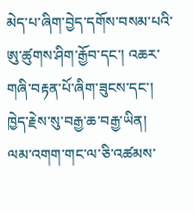མེད་པ་ཞིག་བྱེད་དགོས་བསམ་པའི་ཨུ་ཚུགས་ཤིག་རྒྱོབ་དང་། འཆར་གཞི་བརྟན་པོ་ཞིག་ཟུངས་དང་།  ཁྱེད་རྗེས་སུ་བརྒྱ་ཆ་བརྒྱ་ཡིན།  ལམ་འགག་གང་ལ་ཅི་འཚམས་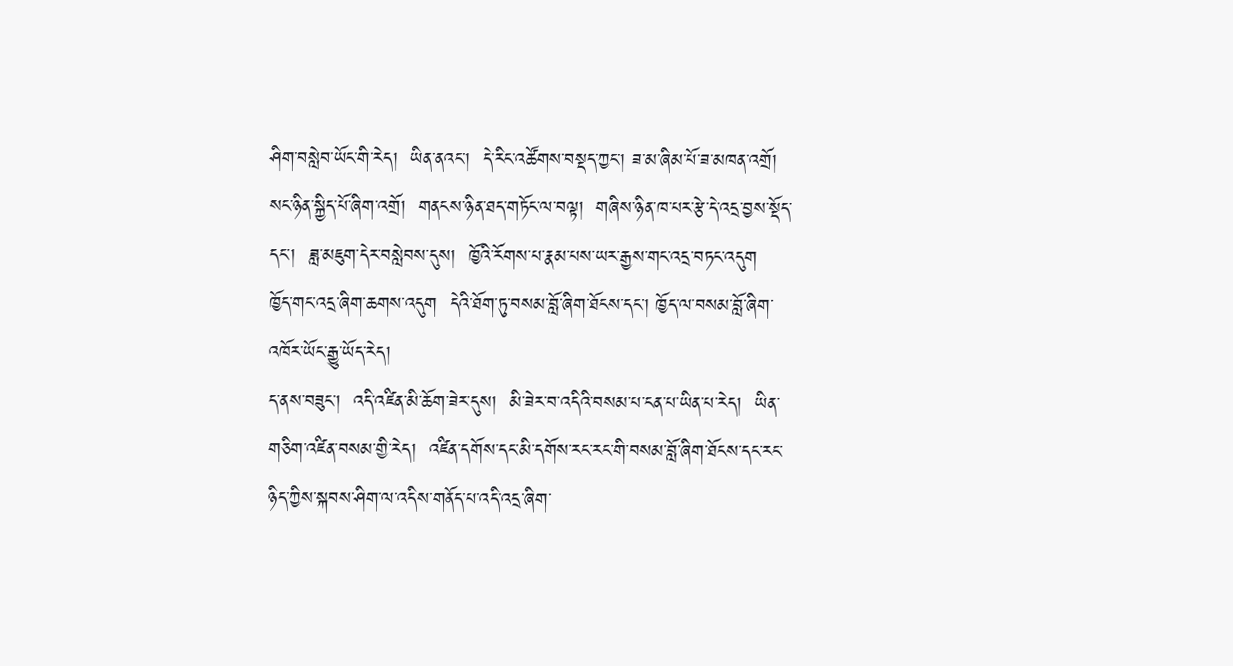ཤིག་བསླེབ་ཡོང་གི་རེད།  ཡིན་ནའང་།  དེ་རིང་འཚོགས་བསྡད་ཀྱང་། ཟ་མ་ཞིམ་པོ་ཟ་མཁན་འགྲོ།  སང་ཉིན་སྐྱིད་པོ་ཞིག་འགྲོ།  གནངས་ཉིན་ཐད་གཏོང་ལ་བལྟ།  གཞིས་ཉིན་ཁ་པར་རྩེ་དེ་འདྲ་བྱས་སྡོད་དང་།  ཟླ་མཇུག་དེར་བསླེབས་དུས།  ཁྱོའི་རོགས་པ་རྣམ་པས་ཡར་རྒྱས་གང་འདྲ་བཏང་འདུག  ཁྱོད་གང་འདྲ་ཞིག་ཆགས་འདུག  དེའི་ཐོག་ཏུ་བསམ་བློ་ཞིག་ཐོངས་དང་། ཁྱོད་ལ་བསམ་བློ་ཞིག་འཁོར་ཡོང་རྒྱུ་ཡོད་རེད།
ད་ནས་བཟུང་།  འདི་འཛིན་མི་ཆོག་ཟེར་དུས།  མི་ཟེར་བ་འདིའི་བསམ་པ་ངན་པ་ཡིན་པ་རེད།  ཡིན་གཅིག་འཛིན་བསམ་གྱི་རེད།  འཛིན་དགོས་དང་མི་དགོས་རང་རང་གི་བསམ་བློ་ཞིག་ཐོངས་དང་རང་ཉིད་ཀྱིས་སྐབས་ཤིག་ལ་འདིས་གནོད་པ་འདི་འདྲ་ཞིག་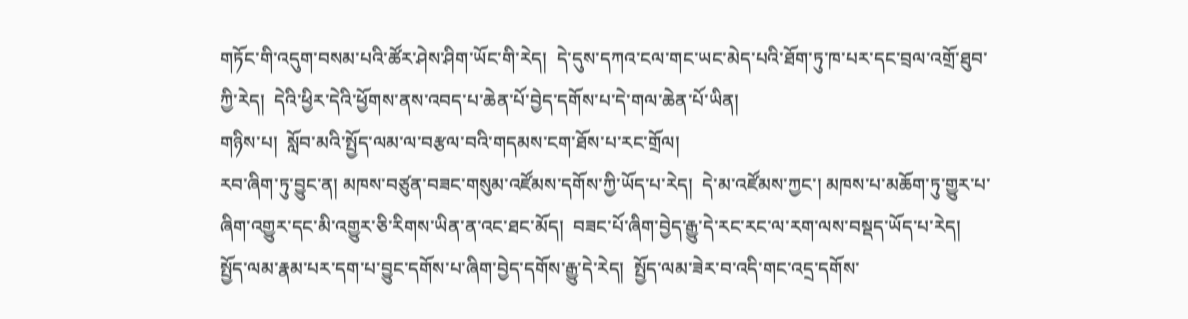གཏོང་གི་འདུག་བསམ་པའི་ཚོར་ཤེས་ཤིག་ཡོང་གི་རེད།  དེ་དུས་དཀའ་ངལ་གང་ཡང་མེད་པའི་ཐོག་ཏུ་ཁ་པར་དང་བྲལ་འགྲོ་ཐུབ་ཀྱི་རེད།  དེའི་ཕྱིར་དེའི་ཕྱོགས་ནས་འབད་པ་ཆེན་པོ་བྱེད་དགོས་པ་དེ་གལ་ཆེན་པོ་ཡིན།
གཉིས་པ།  སློབ་མའི་སྤྱོད་ལམ་ལ་བརྩལ་བའི་གདམས་ངག་ཐོས་པ་རང་གྲོལ།
རབ་ཞིག་ཏུ་བྱུང་ན། མཁས་བཙུན་བཟང་གསུམ་འཛོམས་དགོས་ཀྱི་ཡོད་པ་རེད།  དེ་མ་འཛོམས་ཀྱང་། མཁས་པ་མཆོག་ཏུ་གྱུར་པ་ཞིག་འགྱུར་དང་མི་འགྱུར་ཅི་རིགས་ཡིན་ན་འང་ཐང་མོད།  བཟང་པོ་ཞིག་བྱེད་རྒྱུ་དེ་རང་རང་ལ་རག་ལས་བསྡད་ཡོད་པ་རེད།  སྤྱོད་ལམ་རྣམ་པར་དག་པ་བྱུང་དགོས་པ་ཞིག་བྱེད་དགོས་རྒྱུ་དེ་རེད།  སྤྱོད་ལམ་ཟེར་བ་འདི་གང་འདྲ་དགོས་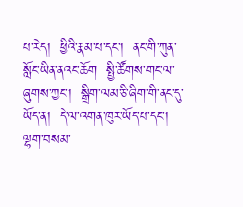པ་རེད།  ཕྱིའི་རྣམ་པ་དང་།  ནང་གི་ཀུན་སློང་ཡིན་ནའང་ཆོག  སྤྱི་ཚོགས་གང་ལ་ཞུགས་ཀྱང་།  སྒྲིག་ལམ་ཅི་ཞིག་གི་ནང་དུ་ཡོད་ན།  དེ་ལ་འགན་ཁུར་ཡོད་པ་དང་།  ལྷག་བསམ་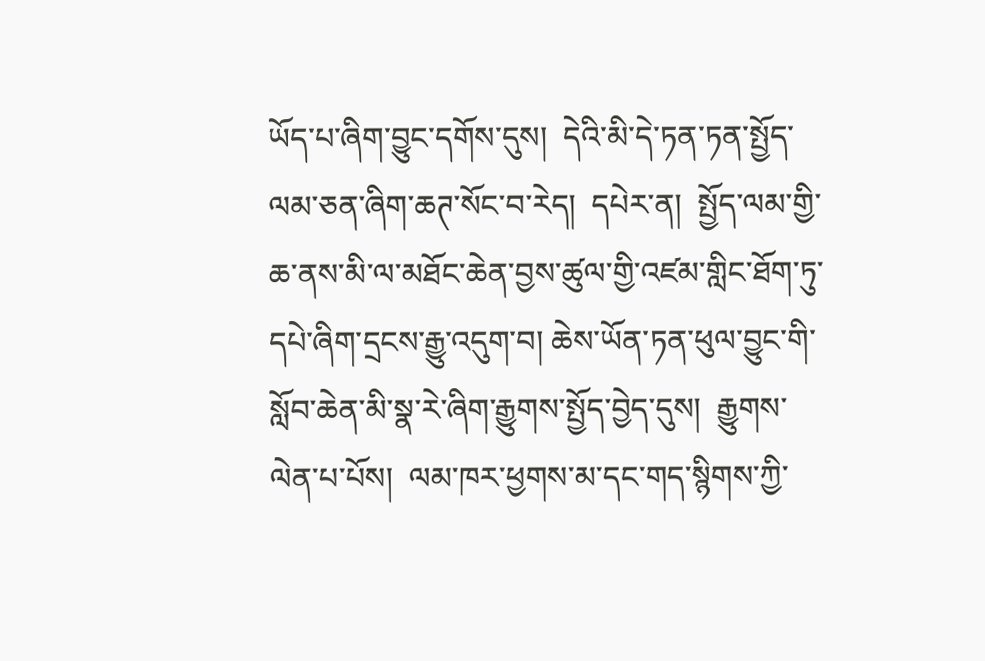ཡོད་པ་ཞིག་བྱུང་དགོས་དུས།  དེའི་མི་དེ་ཏན་ཏན་སྤྱོད་ལམ་ཅན་ཞིག་ཆཊ་སོང་བ་རེད།  དཔེར་ན།  སྤྱོད་ལམ་གྱི་ཆ་ནས་མི་ལ་མཐོང་ཆེན་བྱས་ཚུལ་གྱི་འཛམ་གླིང་ཐོག་ཏུ་དཔེ་ཞིག་དྲངས་རྒྱུ་འདུག་བ། ཆེས་ཡོན་ཏན་ཕུལ་བྱུང་གི་སློབ་ཆེན་མི་སྣ་རེ་ཞིག་རྒྱུགས་སྤྱོད་བྱེད་དུས།  རྒྱུགས་ལེན་པ་པོས།  ལམ་ཁར་ཕྱགས་མ་དང་གད་སྙིགས་ཀྱི་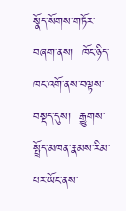སྣོད་སོགས་གཏོར་བཞག་ནས།  ཁོང་ཉིད་ཁང་འགོ་ནས་བལྟས་བསྡད་དུས།  རྒྱུགས་སྤྲོད་མཁན་རྣམས་རིམ་པར་ཡོང་ནས་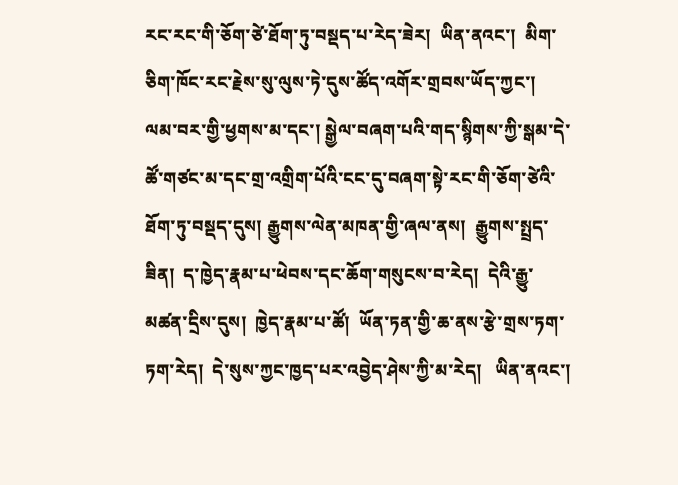རང་རང་གི་ཅོག་ཙེ་ཐོག་ཏུ་བསྡད་པ་རེད་ཟེར།  ཡིན་ནའང་།  མིག་ཅིག་ཁོང་རང་རྗེས་སུ་ལུས་ཏེ་དུས་ཚོད་འགོར་གྲབས་ཡོད་ཀྱང་།  ལམ་བར་གྱི་ཕྱགས་མ་དང་། སྒྱེལ་བཞག་པའི་གད་སྙིགས་ཀྱི་སྒམ་དེ་ཚོ་གཙང་མ་དང་གྲ་འགྲིག་པོའི་ངང་དུ་བཞག་སྟེ་རང་གི་ཅོག་ཙེའི་ཐོག་ཏུ་བསྡད་དུས། རྒྱུགས་ལེན་མཁན་གྱི་ཞལ་ནས།  རྒྱུགས་སྤྲད་ཟིན།  ད་ཁྱེད་རྣམ་པ་ཕེབས་དང་ཆོག་གསུངས་བ་རེད།  དེའི་རྒྱུ་མཚན་དྲིས་དུས།  ཁྱེད་རྣམ་པ་ཚོ།  ཡོན་ཏན་གྱི་ཆ་ནས་རྩེ་གྲས་ཏག་ཏག་རེད།  དེ་སུས་ཀྱང་ཁྱད་པར་འབྱེད་ཤེས་ཀྱི་མ་རེད།   ཡིན་ནའང་།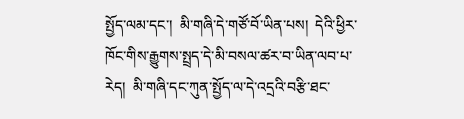སྤྱོད་ལམ་དང་།  མི་གཞི་དེ་གཙོ་བོ་ཡིན་པས།  དེའི་ཕྱིར་ཁོང་གིས་རྒྱུགས་སྤྲད་དེ་མི་བསལ་ཚར་བ་ཡིན་ལབ་པ་རེད།  མི་གཞི་དང་ཀུན་སྤྱོད་ལ་དེ་འདྲའི་བརྩི་ཐང་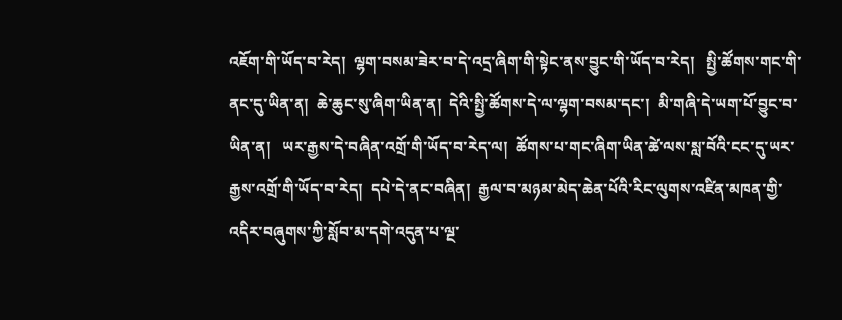འཇོག་གི་ཡོད་བ་རེད།  ལྷག་བསམ་ཟེར་བ་དེ་འདྲ་ཞིག་གི་སྟེང་ནས་བྱུང་གི་ཡོད་བ་རེད།   སྤྱི་ཚོགས་གང་གི་ནང་དུ་ཡིན་ན།  ཆེ་ཆུང་སུ་ཞིག་ཡིན་ན།  དེའི་སྤྱི་ཚོགས་དེ་ལ་ལྷག་བསམ་དང་།  མི་གཞི་དེ་ཡག་པོ་བྱུང་བ་ཡིན་ན།   ཡར་རྒྱས་དེ་བཞིན་འགྲོ་གི་ཡོད་བ་རེད་ལ།  ཚོགས་པ་གང་ཞིག་ཡིན་ཚེ་ལས་སླ་བོའི་ངང་དུ་ཡར་རྒྱས་འགྲོ་གི་ཡོད་བ་རེད།  དཔེ་དེ་ནང་བཞིན།  རྒྱལ་བ་མཉམ་མེད་ཆེན་པོའི་རིང་ལུགས་འཛིན་མཁན་གྱི་འདིར་བཞུགས་ཀྱི་སློབ་མ་དགེ་འདུན་པ་ལྔ་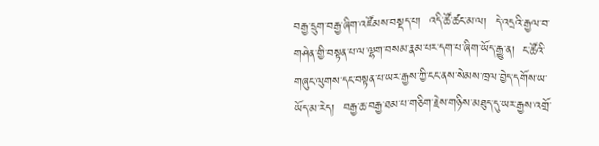བརྒྱ་དྲུག་བརྒྱ་ཞིག་འཛོམས་བསྡད་པ།  འདི་ཚོ་ཚང་མ་ལ།  དེ་འདྲའི་རྒྱལ་བ་གཤེན་གྱི་བསྟན་པ་ལ་ལྷག་བསམ་རྣམ་པར་དག་པ་ཞིག་ཡོད་རྒྱུ་ན།  ང་ཚོའི་གཞུང་ལུགས་དང་བསྟན་པ་ཡར་རྒྱས་ཀྱི་ངང་ནས་སེམས་ཁྲལ་བྱེད་དགོས་ཡ་ཡོད་མ་རེད།  བརྒྱ་ཆ་བརྒྱ་ཐམ་པ་གཅིག་རྗེས་གཉིས་མཐུད་དུ་ཡར་རྒྱས་འགྲོ་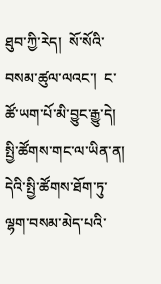ཐུབ་ཀྱི་རེད།  སོ་སོའི་བསམ་ཚུལ་ལའང་།  ང་ཚོ་ཡག་པོ་མི་བྱུང་རྒྱུ་དེ།   སྤྱི་ཚོགས་གང་ལ་ཡིན་ན།  དེའི་སྤྱི་ཚོགས་ཐོག་ཏུ་ལྷག་བསམ་མེད་པའི་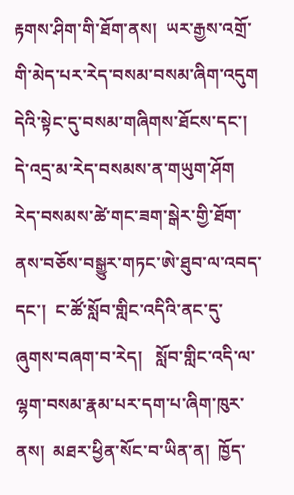རྟགས་ཤིག་གི་ཐོག་ནས།  ཡར་རྒྱས་འགྲོ་གི་མེད་པར་རེད་བསམ་བསམ་ཞིག་འདུག  དེའི་སྟེང་དུ་བསམ་གཞིགས་ཐོངས་དང་།   དེ་འདྲ་མ་རེད་བསམས་ན་གཡུག་ཤོག  རེད་བསམས་ཚེ་གང་ཟག་སྒེར་གྱི་ཐོག་ནས་བཅོས་བསྒྱུར་གཏང་ཨེ་ཐུབ་ལ་འབད་དང་།  ང་ཚོ་སློབ་གླིང་འདིའི་ནང་དུ་ཞུགས་བཞག་བ་རེད།   སློབ་གླིང་འདི་ལ་ལྷག་བསམ་རྣམ་པར་དག་པ་ཞིག་ཁུར་ནས།  མཐར་ཕྱིན་སོང་བ་ཡིན་ན།  ཁྱོད་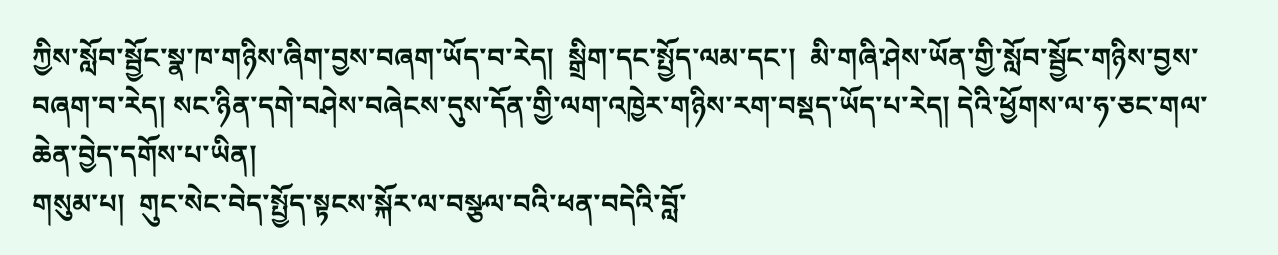ཀྱིས་སློབ་སྦྱོང་སྣ་ཁ་གཉིས་ཞིག་བྱས་བཞག་ཡོད་བ་རེད།  སྒྲིག་དང་སྤྱོད་ལམ་དང་།  མི་གཞི་ཤེས་ཡོན་གྱི་སློབ་སྦྱོང་གཉིས་བྱས་བཞག་བ་རེད། སང་ཉིན་དགེ་བཤེས་བཞེངས་དུས་དོན་གྱི་ལག་འཁྱེར་གཉིས་རག་བསྡད་ཡོད་པ་རེད། དེའི་ཕྱོགས་ལ་ཧ་ཅང་གལ་ཆེན་བྱེད་དགོས་པ་ཡིན།
གསུམ་པ།  གུང་སེང་བེད་སྤྱོད་སྟངས་སྐོར་ལ་བསྩལ་བའི་ཕན་བདེའི་བློ་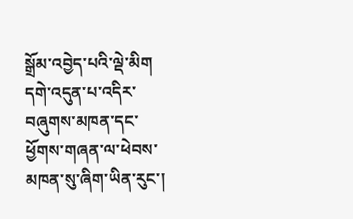སྒྲོམ་འབྱེད་པའི་ལྡེ་མིག
དགེ་འདུན་པ་འདིར་བཞུགས་མཁན་དང་ཕྱོགས་གཞན་ལ་ཕེབས་མཁན་སུ་ཞིག་ཡིན་རུང་།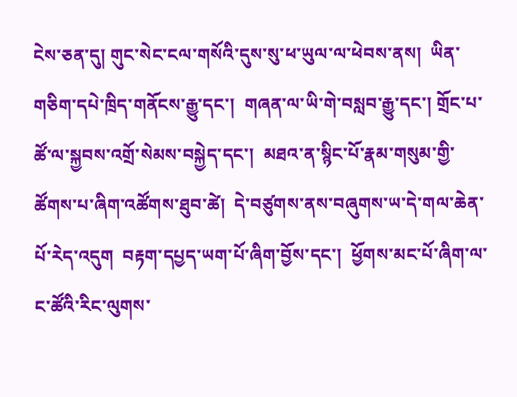ངེས་ཅན་དུ། གུང་སེང་ངལ་གསོའི་དུས་སུ་ཕ་ཡུལ་ལ་ཕེབས་ནས།  ཡིན་གཅིག་དཔེ་ཁྲིད་གནོངས་རྒྱུ་དང་།  གཞན་ལ་ཡི་གེ་བསླབ་རྒྱུ་དང་། གྲོང་པ་ཚོ་ལ་སྐྱབས་འགྲོ་སེམས་བསྐྱེད་དང་།  མཐའ་ན་སྙིང་པོ་རྣམ་གསུམ་གྱི་ཚོགས་པ་ཞིག་འཚོགས་ཐུབ་ཚེ།  དེ་བཙུགས་ནས་བཞུགས་ཡ་དེ་གལ་ཆེན་པོ་རེད་འདུག  བརྟག་དཔྱད་ཡག་པོ་ཞིག་བྱོས་དང་།  ཕྱོགས་མང་པོ་ཞིག་ལ་ང་ཚོའི་རིང་ལུགས་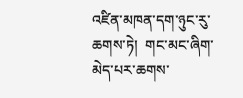འཛིན་མཁན་དག་ཉུང་རུ་ཆགས་ཏེ།  གང་མང་ཞིག་མེད་པར་ཆགས་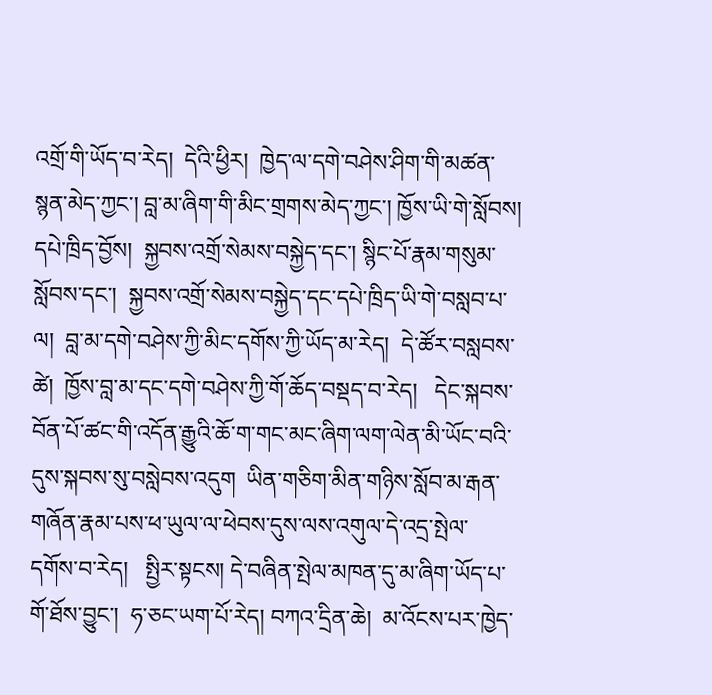འགྲོ་གི་ཡོད་བ་རེད།  དེའི་ཕྱིར།  ཁྱེད་ལ་དགེ་བཤེས་ཤིག་གི་མཚན་སྙན་མེད་ཀྱང་། བླ་མ་ཞིག་གི་མིང་གྲགས་མེད་ཀྱང་། ཁྱོས་ཡི་གེ་སློབས།  དཔེ་ཁྲིད་བྱོས།  སྐྱབས་འགྲོ་སེམས་བསྐྱེད་དང་། སྙིང་པོ་རྣམ་གསུམ་སློབས་དང་།  སྐྱབས་འགྲོ་སེམས་བསྐྱེད་དང་དཔེ་ཁྲིད་ཡི་གེ་བསླབ་པ་ལ།  བླ་མ་དགེ་བཤེས་ཀྱི་མིང་དགོས་ཀྱི་ཡོད་མ་རེད།  དེ་ཚོར་བསླབས་ཚེ།  ཁྱོས་བླ་མ་དང་དགེ་བཤེས་ཀྱི་གོ་ཆོད་བསྡད་བ་རེད།   དེང་སྐབས་བོན་པོ་ཚང་གི་འདོན་རྒྱུའི་ཆོ་ག་གང་མང་ཞིག་ལག་ལེན་མི་ཡོང་བའི་དུས་སྐབས་སུ་བསླེབས་འདུག  ཡིན་གཅིག་མིན་གཉིས་སློབ་མ་རྒན་གཞོན་རྣམ་པས་ཕ་ཡུལ་ལ་ཕེབས་དུས་ལས་འགུལ་དེ་འདྲ་སྤེལ་དགོས་བ་རེད།   སྤྱིར་སྟངས། དེ་བཞིན་སྤེལ་མཁན་དུ་མ་ཞིག་ཡོད་པ་གོ་ཐོས་བྱུང་།  ཧ་ཅང་ཡག་པོ་རེད། བཀའ་དྲིན་ཆེ།  མ་འོངས་པར་ཁྱེད་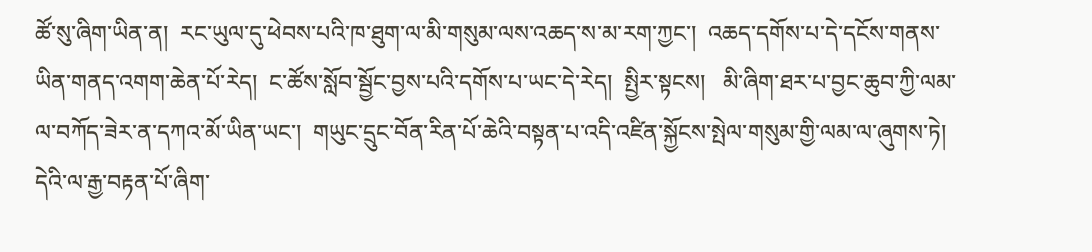ཚོ་སུ་ཞིག་ཡིན་ན།  རང་ཡུལ་དུ་ཕེབས་པའི་ཁ་ཐུག་ལ་མི་གསུམ་ལས་འཆད་ས་མ་རག་ཀྱང་།  འཆད་དགོས་པ་དེ་དངོས་གནས་ཡིན་གནད་འགག་ཆེན་པོ་རེད།  ང་ཚོས་སློབ་སྦྱོང་བྱས་པའི་དགོས་པ་ཡང་དེ་རེད།  སྤྱིར་སྟངས།   མི་ཞིག་ཐར་པ་བྱང་ཆུབ་ཀྱི་ལམ་ལ་བཀོད་ཟེར་ན་དཀའ་མོ་ཡིན་ཡང་།  གཡུང་དྲུང་བོན་རིན་པོ་ཆེའི་བསྟན་པ་འདི་འཛིན་སྐྱོངས་སྤེལ་གསུམ་གྱི་ལམ་ལ་ཞུགས་ཏེ།  དེའི་ལ་རྒྱ་བརྟན་པོ་ཞིག་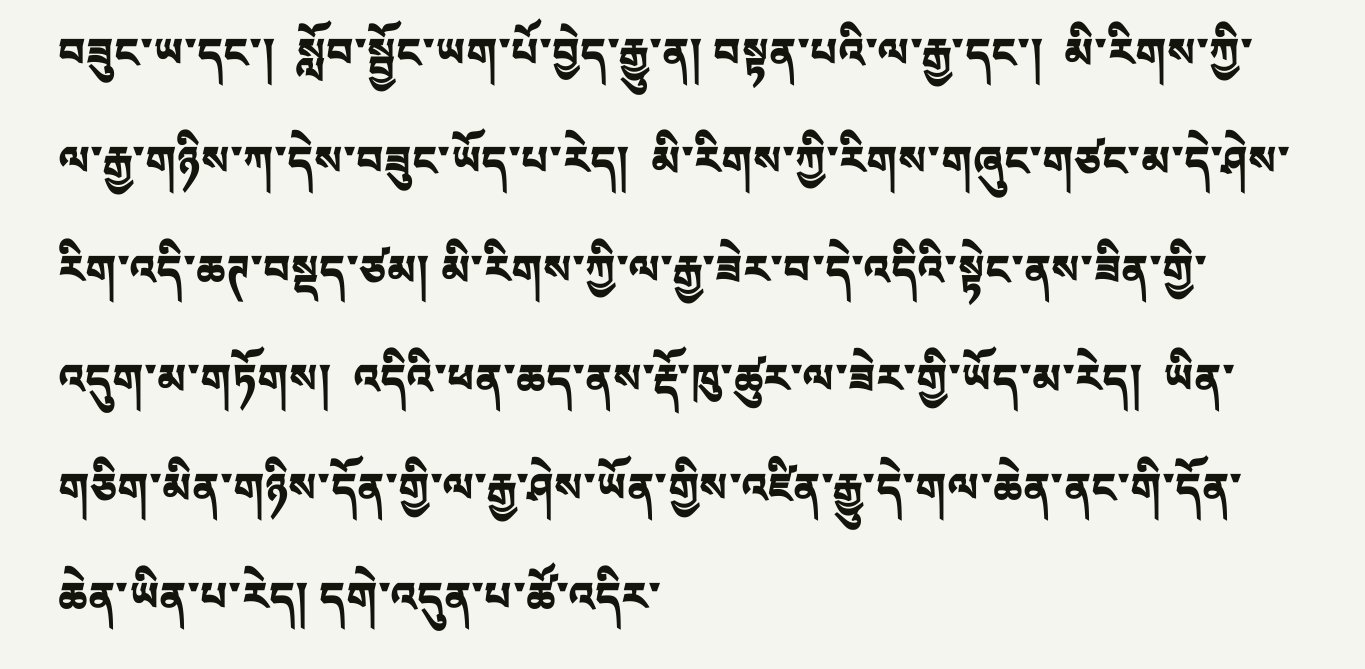བཟུང་ཡ་དང་།  སློབ་སྦྱོང་ཡག་པོ་བྱེད་རྒྱུ་ན། བསྟན་པའི་ལ་རྒྱ་དང་།  མི་རིགས་ཀྱི་ལ་རྒྱ་གཉིས་ཀ་དེས་བཟུང་ཡོད་པ་རེད།  མི་རིགས་ཀྱི་རིགས་གཞུང་གཙང་མ་དེ་ཤེས་རིག་འདི་ཆཊ་བསྡད་ཙམ། མི་རིགས་ཀྱི་ལ་རྒྱ་ཟེར་བ་དེ་འདིའི་སྟེང་ནས་ཟིན་གྱི་འདུག་མ་གཏོགས།  འདིའི་ཕན་ཆད་ནས་རྡོ་ཁུ་ཚུར་ལ་ཟེར་གྱི་ཡོད་མ་རེད།  ཡིན་གཅིག་མིན་གཉིས་དོན་གྱི་ལ་རྒྱ་ཤེས་ཡོན་གྱིས་འཛིན་རྒྱུ་དེ་གལ་ཆེན་ནང་གི་དོན་ཆེན་ཡིན་པ་རེད། དགེ་འདུན་པ་ཚོ་འདིར་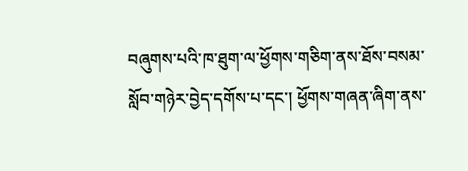བཞུགས་པའི་ཁ་ཐུག་ལ་ཕྱོགས་གཅིག་ནས་ཐོས་བསམ་སློབ་གཉེར་བྱེད་དགོས་པ་དང་། ཕྱོགས་གཞན་ཞིག་ནས་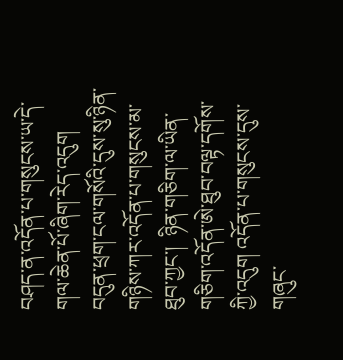བཤད་ན་འདོན་པ་གསུངས་ཡ་དེ་གལ་ཆེན་པོ་ཞིག་རེད་འདུག བདུན་ཕྲག་ངལ་གསོའི་དུས་སུ་ཉིན་གཉིས་ཀར་འདོན་པ་གསུངས་མ་ཐུབ་ཀྱང་།  ཉིན་གཅིག་ལ་ཡིན་གཅིག་འདོན་ཨེ་ཐུབ་བལྟ་དགོས་ཀྱི་འདུག འདོན་པ་གསུངས་དུས་གཞུང་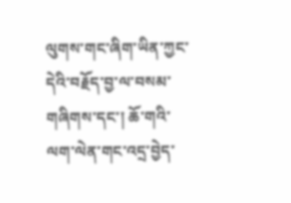ལུགས་གང་ཞིག་ཡིན་ཀྱང་དེའི་བརྗོད་བྱ་ལ་བསམ་གཞིགས་དང་། ཆོ་གའི་ལག་ལེན་གང་འདྲ་བྱེད་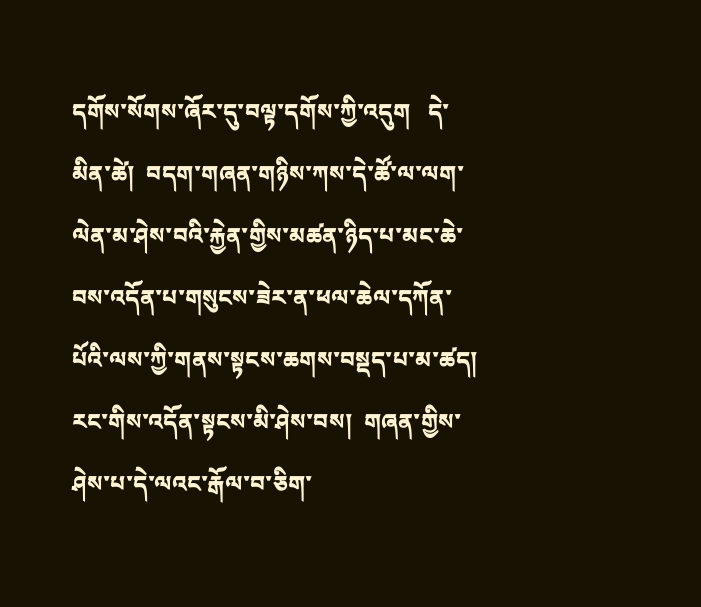དགོས་སོགས་ཞོར་དུ་བལྟ་དགོས་ཀྱི་འདུག   དེ་མིན་ཚེ།  བདག་གཞན་གཉིས་ཀས་དེ་ཚོ་ལ་ལག་ལེན་མ་ཤེས་བའི་རྐྱེན་གྱིས་མཚན་ཉིད་པ་མང་ཆེ་བས་འདོན་པ་གསུངས་ཟེར་ན་ཕལ་ཆེལ་དཀོན་པོའི་ལས་ཀྱི་གནས་སྟངས་ཆགས་བསྡད་པ་མ་ཚད།  རང་གིས་འདོན་སྟངས་མི་ཤེས་བས།  གཞན་གྱིས་ཤེས་པ་དེ་ལའང་རྒོལ་བ་ཅིག་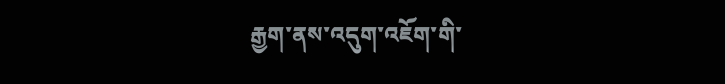རྒྱག་ནས་འདུག་འཇོག་གི་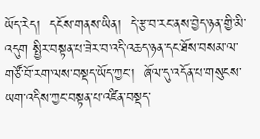ཡོད་རེད།  དངོས་གནས་ཡིན།  དེ་རྩ་བ་རང་ནས་བྱེད་ཉན་གྱི་མི་འདུག སྤྱིར་བསྟན་པ་ཟེར་བ་འདི་འཆད་ཉན་དང་ཐོས་བསམ་ལ་གཙོ་བོ་རག་ལས་བསྡད་ཡོད་ཀྱང་།  ཞོལ་དུ་འདོན་པ་གསུངས་ཡག་འདིས་ཀྱང་བསྟན་པ་འཛིན་བསྡད་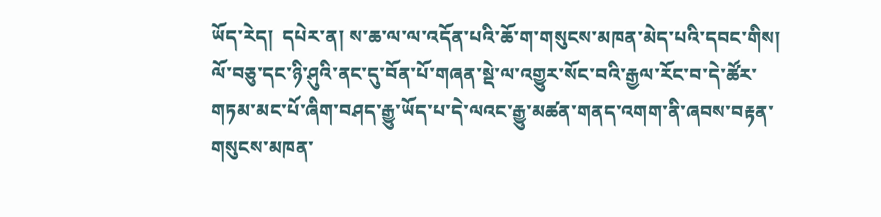ཡོད་རེད།  དཔེར་ན། ས་ཆ་ལ་ལ་འདོན་པའི་ཆོ་ག་གསུངས་མཁན་མེད་པའི་དབང་གིས།  ལོ་བཅུ་དང་ཉི་ཤུའི་ནང་དུ་བོན་པོ་གཞན་སྡེ་ལ་འགྱུར་སོང་བའི་རྒྱལ་རོང་བ་དེ་ཚོར་གཏམ་མང་པོ་ཞིག་བཤད་རྒྱུ་ཡོད་པ་དེ་ལའང་རྒྱུ་མཚན་གནད་འགག་ནི་ཞབས་བརྟན་གསུངས་མཁན་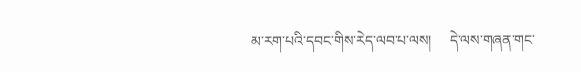མ་རག་པའི་དབང་གིས་རེད་ལབ་པ་ལས།     དེ་ལས་གཞན་གང་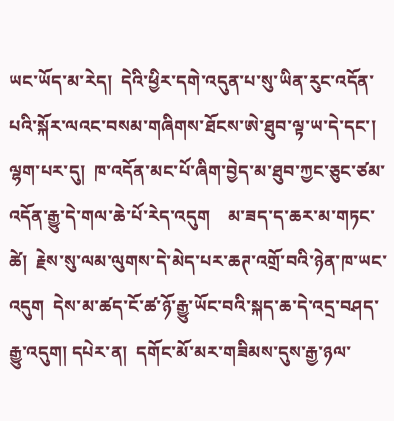ཡང་ཡོད་མ་རེད།  དེའི་ཕྱིར་དགེ་འདུན་པ་སུ་ཡིན་རུང་འདོན་པའི་སྐོར་ལའང་བསམ་གཞིགས་ཐོངས་ཨེ་ཐུབ་ལྟ་ཡ་དེ་དང་། ལྷག་པར་དུ།  ཁ་འདོན་མང་པོ་ཞིག་བྱེད་མ་ཐུབ་ཀྱང་ཅུང་ཙམ་འདོན་རྒྱུ་དེ་གལ་ཆེ་པོ་རེད་འདུག    མ་ཟད་ད་ཆར་མ་གཏང་ཚེ།  རྗེས་སུ་ལམ་ལུགས་དེ་མེད་པར་ཆཊ་འགྲོ་བའི་ཉེན་ཁ་ཡང་འདུག  དེས་མ་ཚད་ངོ་ཚ་ཉོ་རྒྱུ་ཡོང་བའི་སྐད་ཆ་དེ་འདྲ་བཤད་རྒྱུ་འདུག། དཔེར་ན།  དགོང་མོ་མར་གཟིམས་དུས་རྒྱ་ཉལ་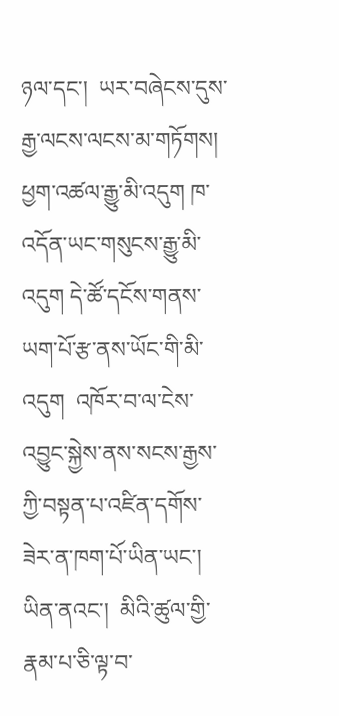ཉལ་དང་།  ཡར་བཞེངས་དུས་རྒྱ་ལངས་ལངས་མ་གཏོགས། ཕྱག་འཚལ་རྒྱུ་མི་འདུག ཁ་འདོན་ཡང་གསུངས་རྒྱུ་མི་འདུག དེ་ཚོ་དངོས་གནས་ཡག་པོ་རྩ་ནས་ཡོང་གི་མི་འདུག  འཁོར་བ་ལ་ངེས་འབྱུང་སྐྱེས་ནས་སངས་རྒྱས་ཀྱི་བསྟན་པ་འཛིན་དགོས་ཟེར་ན་ཁག་པོ་ཡིན་ཡང་། ཡིན་ནའང་།  མིའི་ཚུལ་གྱི་རྣམ་པ་ཅི་ལྟ་བ་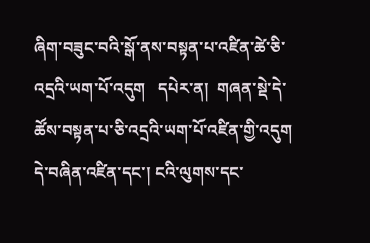ཞིག་བཟུང་བའི་སྒོ་ནས་བསྟན་པ་འཛིན་ཚེ་ཅི་འདྲའི་ཡག་པོ་འདུག   དཔེར་ན།  གཞན་སྡེ་དེ་ཚོས་བསྟན་པ་ཅི་འདྲའི་ཡག་པོ་འཛིན་གྱི་འདུག  དེ་བཞིན་འཛིན་དང་། ངའི་ལུགས་དང་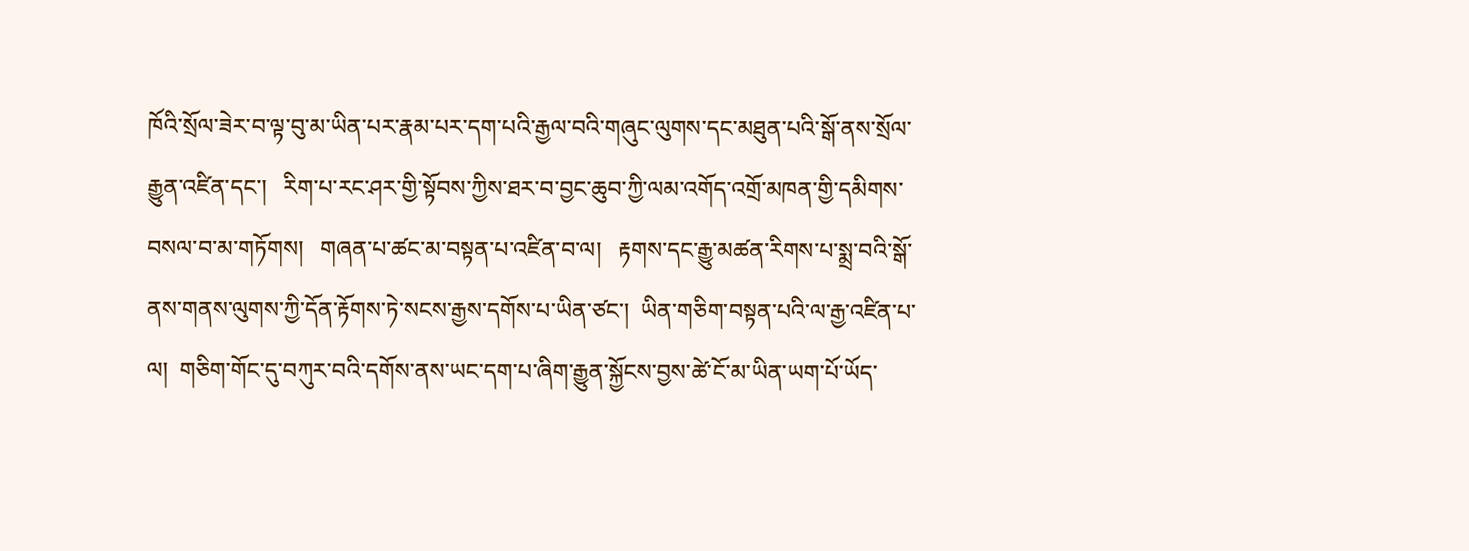ཁོའི་སྲོལ་ཟེར་བ་ལྟ་བུ་མ་ཡིན་པར་རྣམ་པར་དག་པའི་རྒྱལ་བའི་གཞུང་ལུགས་དང་མཐུན་པའི་སྒོ་ནས་སྲོལ་རྒྱུན་འཛིན་དང་།   རིག་པ་རང་ཤར་གྱི་སྟོབས་ཀྱིས་ཐར་བ་བྱང་ཆུབ་ཀྱི་ལམ་འགོད་འགྲོ་མཁན་གྱི་དམིགས་བསལ་བ་མ་གཏོགས།   གཞན་པ་ཚང་མ་བསྟན་པ་འཛིན་བ་ལ།   རྟགས་དང་རྒྱུ་མཚན་རིགས་པ་སྨྲ་བའི་སྒོ་ནས་གནས་ལུགས་ཀྱི་དོན་རྟོགས་ཏེ་སངས་རྒྱས་དགོས་པ་ཡིན་ཙང་།  ཡིན་གཅིག་བསྟན་པའི་ལ་རྒྱ་འཛིན་པ་ལ།  གཅིག་གོང་དུ་བཀུར་བའི་དགོས་ནས་ཡང་དག་པ་ཞིག་རྒྱུན་སྐྱོངས་བྱས་ཚེ་ངོ་མ་ཡིན་ཡག་པོ་ཡོད་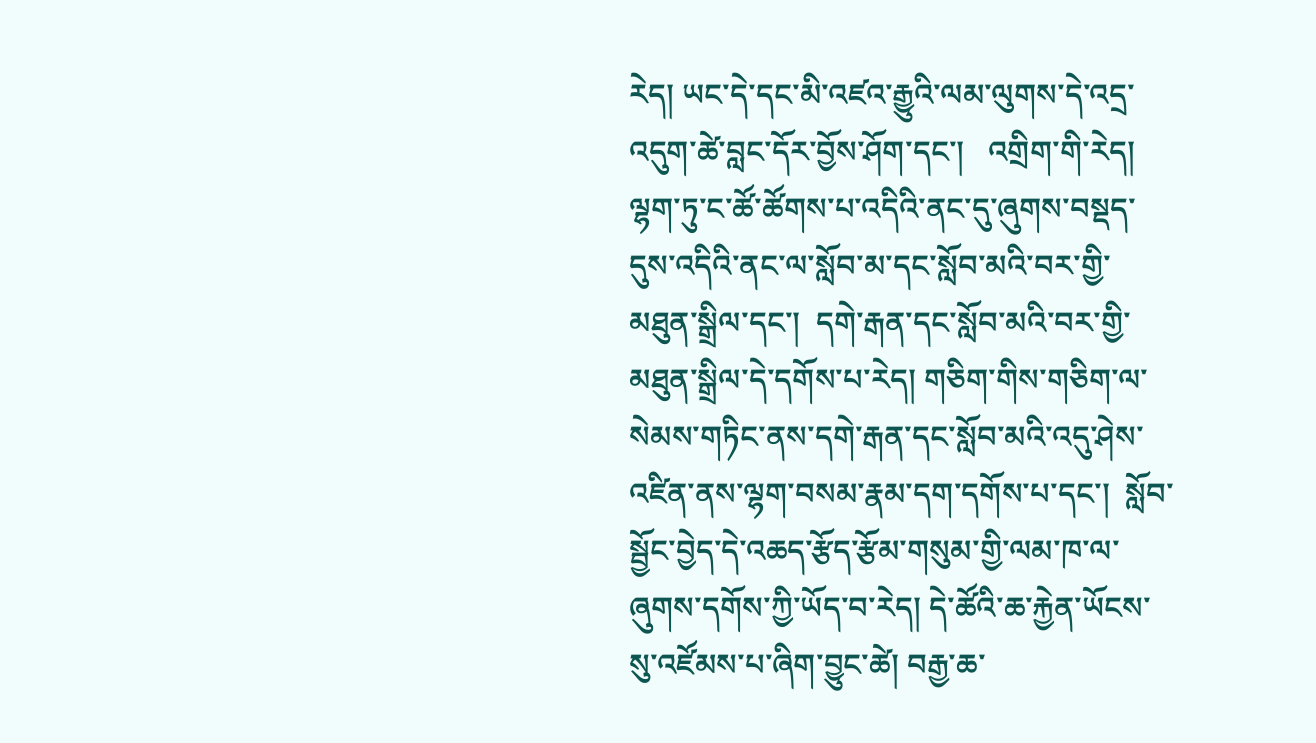རེད། ཡང་དེ་དང་མི་འཛའ་རྒྱུའི་ལམ་ལུགས་དེ་འདྲ་འདུག་ཚེ་བླང་དོར་བྱོས་ཤོག་དང་།   འགྲིག་གི་རེད།     ལྷག་ཏུ་ང་ཚོ་ཚོགས་པ་འདིའི་ནང་དུ་ཞུགས་བསྡད་དུས་འདིའི་ནང་ལ་སློབ་མ་དང་སློབ་མའི་བར་གྱི་མཐུན་སྒྲིལ་དང་།  དགེ་རྒན་དང་སློབ་མའི་བར་གྱི་མཐུན་སྒྲིལ་དེ་དགོས་པ་རེད། གཅིག་གིས་གཅིག་ལ་སེམས་གཏིང་ནས་དགེ་རྒན་དང་སློབ་མའི་འདུ་ཤེས་འཛིན་ནས་ལྷག་བསམ་རྣམ་དག་དགོས་པ་དང་།  སློབ་སྦྱོང་བྱེད་དེ་འཆད་རྩོད་རྩོམ་གསུམ་གྱི་ལམ་ཁ་ལ་ཞུགས་དགོས་ཀྱི་ཡོད་བ་རེད། དེ་ཚོའི་ཆ་རྐྱེན་ཡོངས་སུ་འཛོམས་པ་ཞིག་བྱུང་ཚེ། བརྒྱ་ཆ་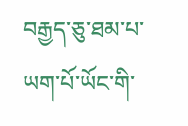བརྒྱད་ཅུ་ཐམ་པ་ཡག་པོ་ཡོང་གི་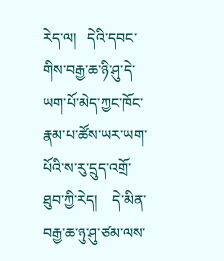རེད་ལ།   དེའི་དབང་གིས་བརྒྱ་ཆ་ཉི་ཤུ་དེ་ཡག་པོ་མེད་ཀྱང་ཁོང་རྣམ་པ་ཚོས་ཡར་ཡག་པོའི་ས་རུ་དྲུད་འགྲོ་ཐུབ་ཀྱི་རེད།    དེ་མིན་བརྒྱ་ཆ་ཉུ་ཤུ་ཙམ་ལས་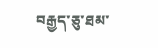བརྒྱད་ཅུ་ཐམ་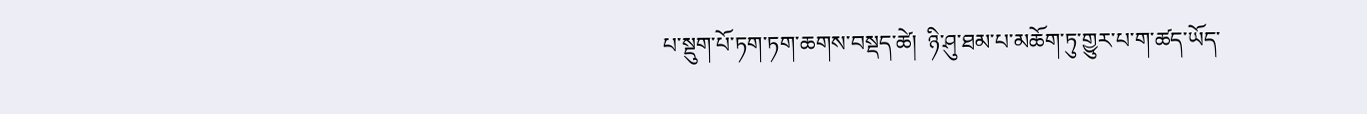པ་སྡུག་པོ་ཏག་ཏག་ཆགས་བསྡད་ཚེ།  ཉི་ཤུ་ཐམ་པ་མཆོག་ཏུ་གྱུར་པ་ག་ཚད་ཡོད་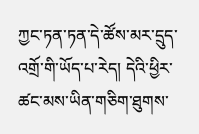ཀྱང་ཏན་ཏན་དེ་ཚོས་མར་དྲུད་འགྲོ་གི་ཡོད་པ་རེད། དེའི་ཕྱིར་ཚང་མས་ཡིན་གཅིག་ཐུགས་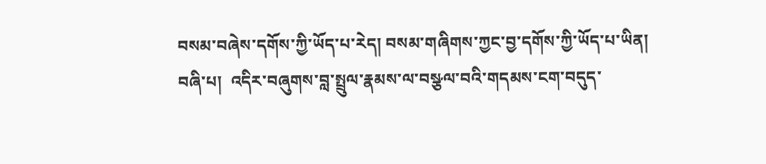བསམ་བཞེས་དགོས་ཀྱི་ཡོད་པ་རེད། བསམ་གཞིགས་ཀྱང་བྱ་དགོས་ཀྱི་ཡོད་པ་ཡིན།
བཞི་པ།  འདིར་བཞུགས་བླ་སྤྲུལ་རྣམས་ལ་བསྩལ་བའི་གདམས་ངག་བདུད་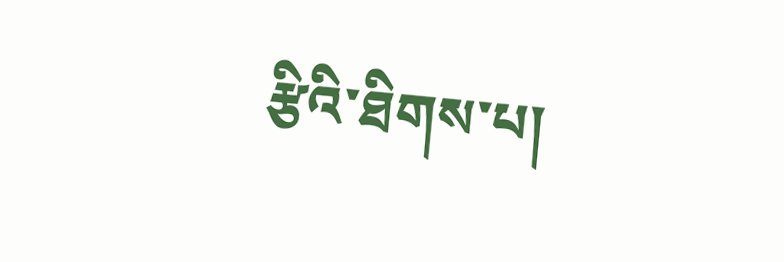རྩིའི་ཐིགས་པ།